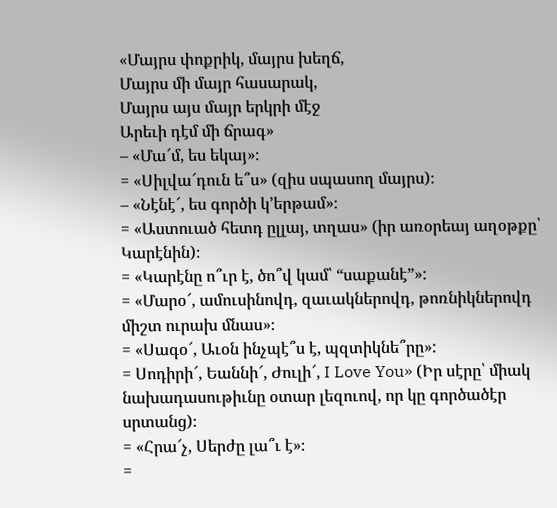«Մայրս փոքրիկ, մայրս խեղճ,
Մայրս մի մայր հասարակ,
Մայրս այս մայր երկրի մէջ
Արեւի դէմ մի ճրագ»
– «Մա՜մ, ես եկայ»։
= «Սիլվա՜դուն ե՞ս» (զիս սպասող մայրս)։
– «Նէնէ՜, ես գործի կ’երթամ»։
= «Աստուած հետդ ըլլայ, տղաս» (իր առօրեայ աղօթքը՝ Կարէնին)։
= «Կարէնը ո՞ւր է, ծո՞վ կամ՝ “սաքանէ”»:
= «Մարօ՜, ամուսինովդ, զաւակներովդ, թոռնիկներովդ միշտ ուրախ մնաս»։
= «Սագօ՜, Աւօն ինչպէ՞ս է, պզտիկնե՞րը»:
= Սոդիրի՜, Եաննի՜, Ժուլի՜, I Love You» (Իր սէրը՝ միակ նախադասութիւնը օտար լեզուով, որ կը գործածէր սրտանց)։
= «Հրա՜չ, Սերժը լա՞ւ է»։
=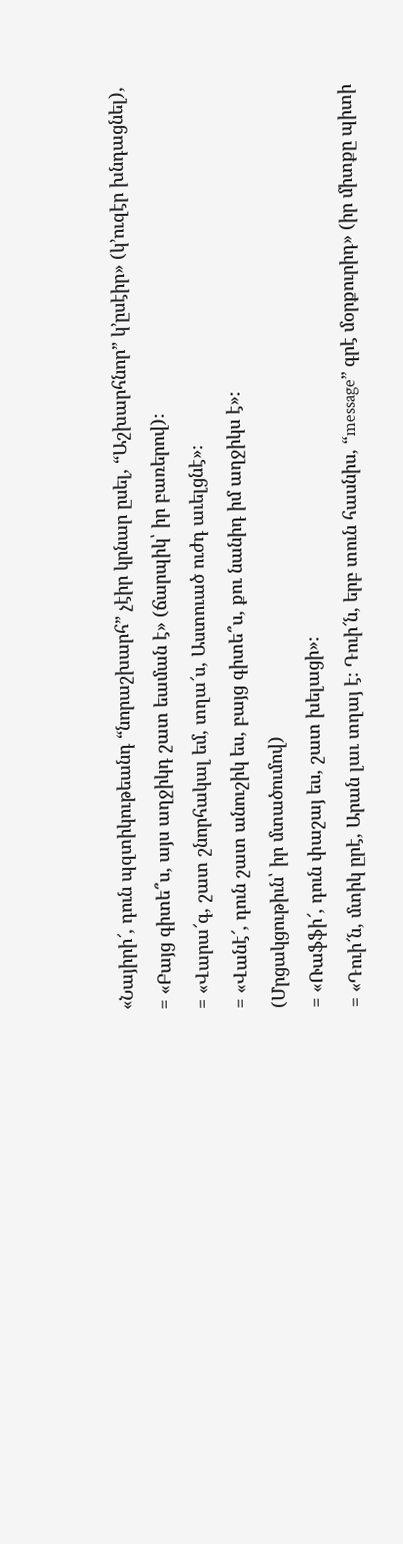«Նայիրի՜, դուն պզտիկութեանդ “նորաշխարհ” չէիր կրնար ըսել, “Աշխարհնոր” կ’ըսէիր» (կ’ուզէր խնդացնել),
= «Բայց գիտե՞ս, այս աղջիկդ շատ եաման է» (ճարպիկ՝ իր բառերով)։
= «Վարա՜գ, շատ շնորհակալ եմ, տղա՜ս, Աստուած ուժդ աւելցնէ»։
= «Վանէ՜, դուն շատ անուշիկ ես, բայց գիտե՞ս, քու նանիդ իմ աղջիկս է»։
(Մրցակցութիւն՝ իր մտածումով)
= «Ռաֆֆի՜, դուն փաշայ ես, շատ խելացի»։
= «Դուի՜ն, մտիկ ըրէ, Արան լաւ տղայ է։ Դուի՜ն, երբ տուն հասնիս, “message” գրէ մօրքուրիդ» (իր միտքը պիտի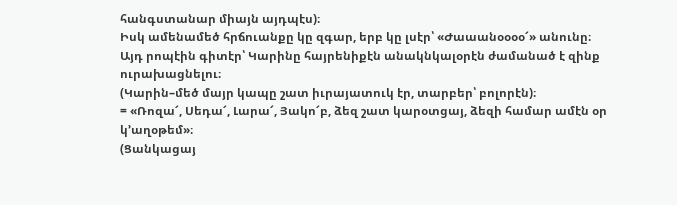հանգստանար միայն այդպէս)։
Իսկ ամենամեծ հրճուանքը կը զգար, երբ կը լսէր՝ «Ժաաանօօօօ՜» անունը։
Այդ րոպէին գիտէր՝ Կարինը հայրենիքէն անակնկալօրէն ժամանած է զինք ուրախացնելու։
(Կարին–մեծ մայր կապը շատ իւրայատուկ էր, տարբեր՝ բոլորէն)։
= «Ռոզա՜, Սեդա՜, Լարա՜, Յակո՜բ, ձեզ շատ կարօտցայ, ձեզի համար ամէն օր կ’աղօթեմ»։
(Ցանկացայ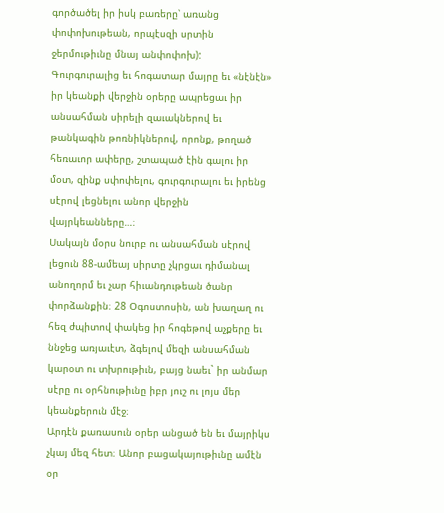գործածել իր իսկ բառերը՝ առանց փոփոխութեան, որպէսզի սրտին ջերմութիւնը մնայ անփոփոխ):
Գուրգուրալից եւ հոգատար մայրը եւ «նէնէն» իր կեանքի վերջին օրերը ապրեցաւ իր անսահման սիրելի զաւակներով եւ թանկագին թոռնիկներով, որոնք, թողած հեռաւոր ափերը, շտապած էին գալու իր մօտ, զինք սփոփելու, գուրգուրալու եւ իրենց սէրով լեցնելու անոր վերջին վայրկեանները…։
Սակայն մօրս նուրբ ու անսահման սէրով լեցուն 88-ամեայ սիրտը չկրցաւ դիմանալ անողորմ եւ չար հիւանդութեան ծանր փորձանքին։ 28 Օգոստոսին, ան խաղաղ ու հեզ ժպիտով փակեց իր հոգեթով աչքերը եւ ննջեց առյաւէտ, ձգելով մեզի անսահման կարօտ ու տխրութիւն, բայց նաեւ` իր անմար սէրը ու օրհնութիւնը իբր յուշ ու լոյս մեր կեանքերուն մէջ։
Արդէն քառասուն օրեր անցած են եւ մայրիկս չկայ մեզ հետ։ Անոր բացակայութիւնը ամէն օր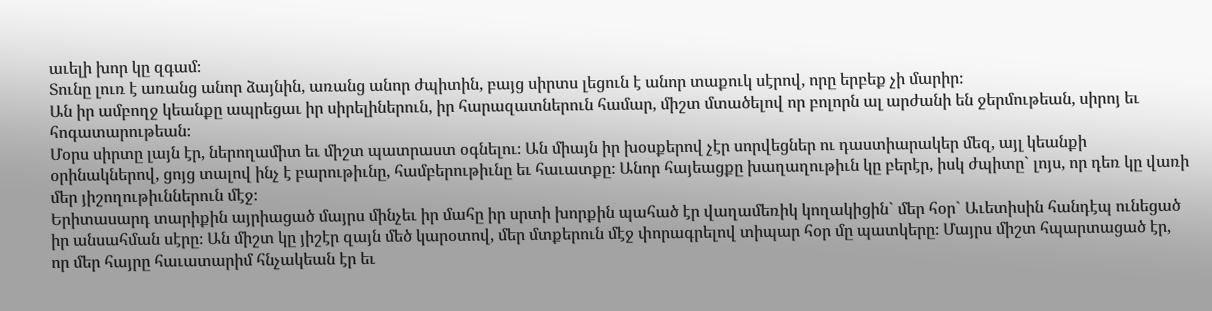աւելի խոր կը զգամ։
Տունը լուռ է առանց անոր ձայնին, առանց անոր ժպիտին, բայց սիրտս լեցուն է անոր տաքուկ սէրով, որը երբեք չի մարիր։
Ան իր ամբողջ կեանքը ապրեցաւ իր սիրելիներուն, իր հարազատներուն համար, միշտ մտածելով որ բոլորն ալ արժանի են ջերմութեան, սիրոյ եւ հոգատարութեան։
Մօրս սիրտը լայն էր, ներողամիտ եւ միշտ պատրաստ օգնելու։ Ան միայն իր խօսքերով չէր սորվեցներ ու դաստիարակեր մեզ, այլ կեանքի օրինակներով, ցոյց տալով ինչ է բարութիւնը, համբերութիւնը եւ հաւատքը։ Անոր հայեացքը խաղաղութիւն կը բերէր, իսկ ժպիտը` լոյս, որ դեռ կը վառի մեր յիշողութիւններուն մէջ։
Երիտասարդ տարիքին այրիացած մայրս մինչեւ իր մահը իր սրտի խորքին պահած էր վաղամեռիկ կողակիցին` մեր հօր` Աւետիսին հանդէպ ունեցած իր անսահման սէրը։ Ան միշտ կը յիշէր զայն մեծ կարօտով, մեր մտքերուն մէջ փորագրելով տիպար հօր մը պատկերը։ Մայրս միշտ հպարտացած էր, որ մեր հայրը հաւատարիմ հնչակեան էր եւ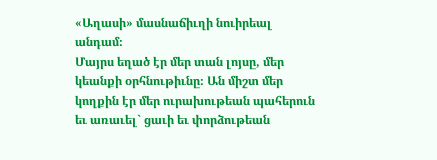«Աղասի» մասնաճիւղի նուիրեալ անդամ։
Մայրս եղած էր մեր տան լոյսը, մեր կեանքի օրհնութիւնը։ Ան միշտ մեր կողքին էր մեր ուրախութեան պահերուն եւ առաւել` ցաւի եւ փորձութեան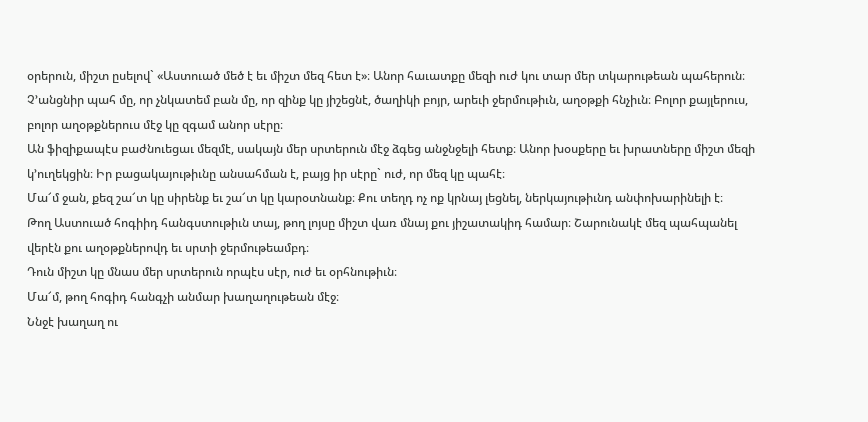օրերուն, միշտ ըսելով` «Աստուած մեծ է եւ միշտ մեզ հետ է»։ Անոր հաւատքը մեզի ուժ կու տար մեր տկարութեան պահերուն։
Չ’անցնիր պահ մը, որ չնկատեմ բան մը, որ զինք կը յիշեցնէ, ծաղիկի բոյր, արեւի ջերմութիւն, աղօթքի հնչիւն։ Բոլոր քայլերուս, բոլոր աղօթքներուս մէջ կը զգամ անոր սէրը։
Ան ֆիզիքապէս բաժնուեցաւ մեզմէ, սակայն մեր սրտերուն մէջ ձգեց անջնջելի հետք։ Անոր խօսքերը եւ խրատները միշտ մեզի կ’ուղեկցին։ Իր բացակայութիւնը անսահման է, բայց իր սէրը` ուժ, որ մեզ կը պահէ։
Մա՜մ ջան, քեզ շա՜տ կը սիրենք եւ շա՜տ կը կարօտնանք։ Քու տեղդ ոչ ոք կրնայ լեցնել, ներկայութիւնդ անփոխարինելի է։
Թող Աստուած հոգիիդ հանգստութիւն տայ, թող լոյսը միշտ վառ մնայ քու յիշատակիդ համար։ Շարունակէ մեզ պահպանել վերէն քու աղօթքներովդ եւ սրտի ջերմութեամբդ։
Դուն միշտ կը մնաս մեր սրտերուն որպէս սէր, ուժ եւ օրհնութիւն։
Մա՜մ, թող հոգիդ հանգչի անմար խաղաղութեան մէջ։
Ննջէ խաղաղ ու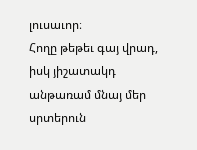լուսաւոր։
Հողը թեթեւ գայ վրադ, իսկ յիշատակդ անթառամ մնայ մեր սրտերուն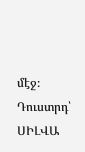մէջ։
Դուստրդ՝
ՍԻԼՎԱ